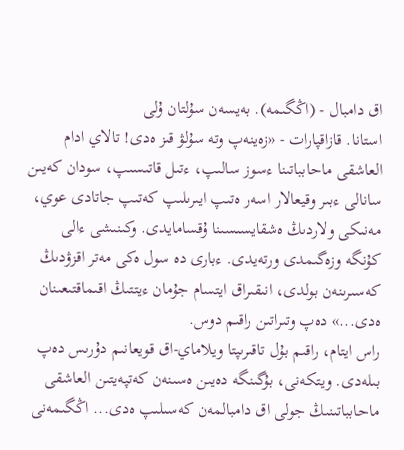اق دامبال - (اڭگىمە). بەيسەن سۇلتان ۇلى
استانا. قازاقپارات - «زەينەپ وتە سۇلۋ قىز ەدى! تالاي ادام العاشقى ماحابباتىنا ءسوز سالىپ، ءتىل قاتىسىپ، سودان كەيىن سانالى ءبىر وقيعالار اسەر ەتىپ ايىرىلىپ كەتىپ جاتادى عوي، مەنىكى ولاردىڭ ەشقايسىسىنا ۇقسامايدى. وكىنىشى ءالى كۇنگە وزەگىمدى ورتەيدى. ءبارى دە سول ەكى مەتر اقزۋدىڭ كەسىرىنەن بولدى، انىقىراق ايتسام جۇمان ءيتتىڭ اقىماقتىعىنان ەدى...» دەپ وتىراتىن راقىم دوس.
راس ايتام، راقىم بۇل تاقىرىپتا ويلاماي-اق قويعانىم دۇرىس دەپ بىلەدى. ويتكەنى، بۇگىنگە دەيىن ەسىنەن كەتپەيتىن العاشقى ماحابباتىنىڭ جولى اق دامبالمەن كەسىلىپ ەدى... اڭگىمەنى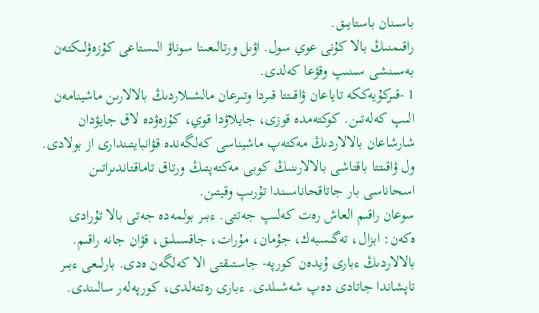باسىنان باستايىق.
راقىمنىڭ بالا كۇنى عوي سول. اۋىل ورتالىعىنا سوناۋ الىستاعى كۇزەۋلىكتەن بەسىنشى سىنىپ وقۋعا كەلدى.
1 -قىركۇيەككە تاياعان ۋاقىتتا قىردا وتىرعان مالشىلاردىڭ بالالارىن ماشينامەن الىپ كەلەتىن. كوكتەمدە قوزى، جايلاۋدا قوي، كۇزەۋدە لاق جايۋدان شارشاعان بالالاردىڭ مەكتەپ ماشيناسى كەلگەندە قۋانبايتىندارى از بولادى. ول ۋاقىتتا باقتاشى بالالارىنىڭ كوبى مەكتەپتىڭ ورتاق تاماقتاندىراتىن اسحاناسى بار جاتاقحاناسىندا تۇرىپ وقيتىن.
سوعان راقىم العاش رەت كەلىپ جەتتى. ءبىر بولمەدە جەتى بالا تۇرادى ەكەن: ابزال، تەگىسبەك، جۇمان، مۇرات، جاقسىلىق، قۋان جانە راقىم. بالالاردىڭ ءبارى ۇيدەن كورپە- جاستىقتى الا كەلگەن ەدى. بارلىعى ءبىر تاپشاندا جاتادى دەپ شەشىلدى. ءبارى رەتتەلدى، كورپەلەر سالىندى.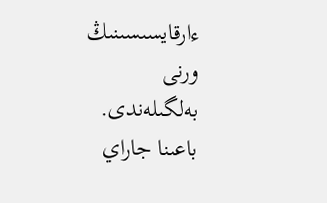ءارقايسىسىنىڭ ورنى بەلگىلەندى. باعىنا جاراي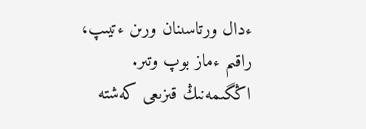ءدال ورتاسىنان ورىن ءتيىپ، راقىم ءماز بوپ وتىر. اڭگىمەنىڭ قىزىعى كەشتە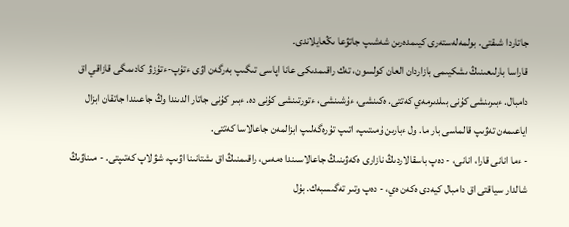جاتاردا شىقتى. بولمەلەستەرى كيىمدەرىن شەشىپ جاتۋعا ىڭعايلاندى.
قاراسا بارلىعىنىڭ ىشكيىمى بازاردان العان كولسون، تەك راقىمدىكى عانا اپاسى تىگىپ بەرگەن اۋى ءتۇپ-ءتۇزۋ كادىمگى قازاقي اق دامبال. ءبىرىنشى كۇنى بىلدىرمەي كەتتى. ەكىنشى، ءۇشىنشى، ءتورتىنشى كۇنى دە. ءبىر كۇنى جاتار الدىندا وڭ جاعىندا جاتقان ابزال اياعىمەن تەۋىپ قالماسى بار ما. ول ءبارىن ۇمىتىپ، اتىپ تۇرەگەلىپ ابزالمەن جاعالاسا كەتتى.
- ءما انانى قارا، انانى، - دەپ باسقالاردىڭ نازارى ەكەۋىنىڭ جاعالاسىندا ەمەس، راقىمنىڭ اق ىشتانىنا اۋىپ، شۋلاپ كەتىپتى. - مىناۋىڭ شالدار سياقتى اق دامبال كيەدى ەكەن ەي، - دەپ وتىر تەگىسبەك. بۇل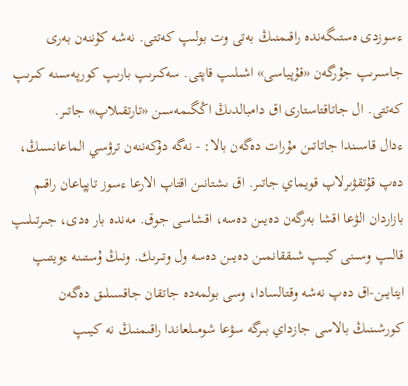ءسوزدى ەستىگەندە راقىمنىڭ بەتى وت بولىپ كەتتى. نەشە كۇننەن بەرى جاسىرىپ جۇرگەن «قۇپياسى» اشىلىپ قاپتى. سەكىرىپ بارىپ كورپەسىنە كىرىپ كەتتى. ال جاتاقتاستارى اق دامبالدىڭ اڭگىمەسىن «تارتقىلاپ» جاتىر.
ءدال قاسىندا جاتاتىن مۇرات دەگەن بالا: - نەگە دۇكەننەن ترۋسي الماعانسىڭ، دەپ قۇتقۋىرلاپ قويماي جاتىر. اق ىشتانىن اقتاپ الارعا ءسوز تاپپاعان راقىم بازاردان الۋعا اقشا بەرگەن دەيىن دەسە، اقشاسى جوق. مەندە بار ەدى، جىرتىلىپ قالىپ وسىنى كيىپ شىققانمىن دەيىن دەسە ول وتىرىك. ونىڭ ۇستىنە ءويتىپ ايتايىن-اق دەپ نەشە وقتالسادا، وسى بولمەدە جاتقان جاقسىلىق دەگەن كورشىنىڭ بالاسى جازداي بىرگە سۋعا شومىلعاندا راقىمنىڭ نە كيىپ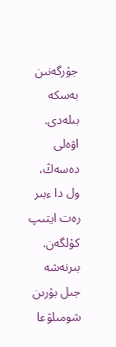جۇرگەنىن بەسكە بىلەدى. اۋەلى دەسەڭ، ول دا ءبىر رەت ايتىپ كۇلگەن.
بىرنەشە جىل بۇرىن شومىلۋعا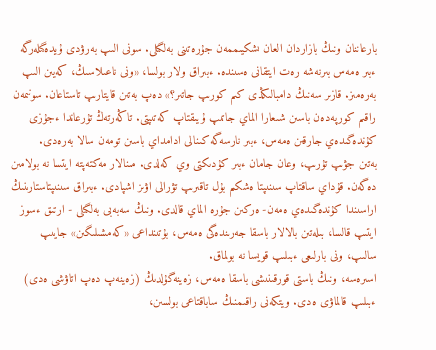بارعاننان ونىڭ بازاردان العان ىشكيىممەن جۇرەتىنى بەلگىلى. سونى الىپ بەرۋدى ۇيدەگىلەرگە ءبىر ەمەس بىرنەشە رەت ايتقانى ەسىندە. ءبىراق ولار بولسا، «ونى ناعىلاسىڭ، كەيىن الىپ بەرەمىز. قازىر سەنىڭ دامبالىڭدى كىم كورىپ جاتىر؟» دەپ بەتىن قايتارىپ تاستاعان. سونىمەن راقىم كورپەدەن باسىن شىعارا الماي جاتىپ ۇيىقتاپ كەتىپتى. تاڭەرتەڭ تۇرعاندا ءجۇزى كۇندەگىدەي جارقىن ەمەس، ءبىر نارسەگە كىنالى ادامداي باسىن تومەن سالا بەرەدى.
بەتىن جۋىپ تۇرىپ، وعان جامان ءبىر كۇدىكتى وي كەلدى. مىنالار مەكتەپتە ايتسا نە بولامىن دەگەن. قۇداي ساقتاپ سىنىپتا ەشكىم بۇل تاقىرىپ تۋرالى اۋىز اشپادى. ءبىراق سىنىپتاستارىنىڭ اراسىندا كۇندەگىدەي ەمەن- ەركىن جۇرە الماي قالدى. ونىڭ سەبەبى بەلگىلى - ارتىق ءسوز ايتىپ قالسا، بىلەتىن بالالار باسقا جەرىندەگى ەمەس، بۇتىنداعى «كەمشىلىگىن» جايىپ سالىپ، ونى بارلىعى ءبىلىپ قويسا نە بولماق.
اسىرەسە، ونىڭ باستى قورقىنىشى باسقا ەمەس، زەينەگۇلدىڭ (زەينەپ دەپ اتاۋشى ەدى) ءبىلىپ قالماۋى ەدى. ويتكەنى راقىمنىڭ ساباقتاعى بولسىن،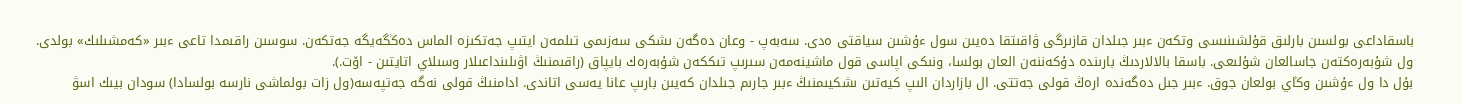باسقاداعى بولسىن بارلىق قۇلشىنىسى وتكەن ءبىر جىلدان قازىرگى ۋاقىتقا دەيىن سول ءۇشىن سياقتى ەدى. سەبەپ - وعان دەگەن ىشكى سەزىمى تىلمەن ايتىپ جەتكىزە الماس دەڭگەيگە جەتكەن. سوسىن راقىمدا تاعى ءبىر «كەمشىلىك» بولدى. ول شۇبەرەكتەن جاسالعان شۇلىعى. باسقا بالالاردىڭ بارىندە دۇكەننەن العان بولسا، ونىكى اپاسى قول ماشينەمەن سىرىپ تىككەن شۇبەرەك بايپاق (راقىمنىڭ اۋىلىنداعىلار وسىلاي اتايتىن - اۆت.).
بۇل دا ول ءۇشىن وڭاي بولعان جوق. ءبىر جىل دەگەندە ارەڭ قولى جەتتى. ال بازاردان الىپ كيەتىن ىشكيىمنىڭ ءبىر جارىم جىلدان كەيىن بارىپ عانا يەسى اتاندى. ادامنىڭ قولى نەگە جەتپەسە(ول زات بولماشى نارسە بولسادا) سودان بيىك اسۋ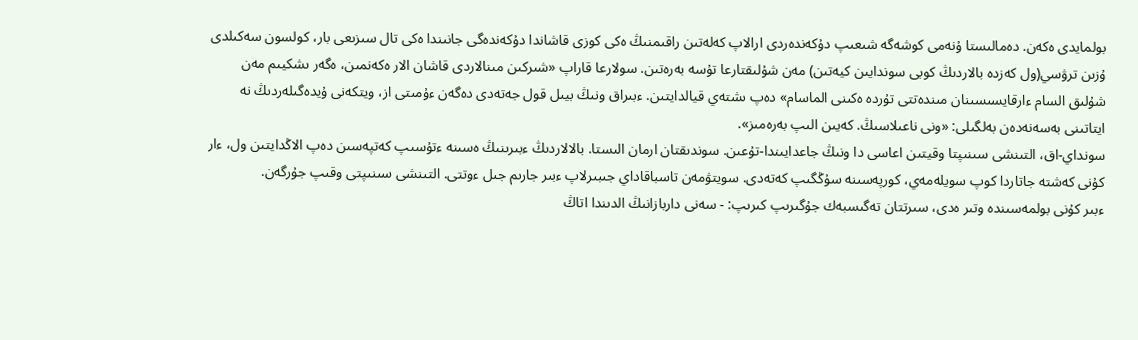بولمايدى ەكەن. دەمالىستا ۇنەمى كوشەگە شىعىپ دۇكەندەردى ارالاپ كەلەتىن راقىمنىڭ ەكى كوزى قاشاندا دۇكەندەگى جانىندا ەكى تال سىزىعى بار، كولسون سەكىلدى ۇزىن ترۋسي(ول كەزدە بالاردىڭ كوبى سوندايىن كيەتىن) مەن شۇلىقتارعا تۇسە بەرەتىن. سولارعا قاراپ «شىركىن مىنالاردى قاشان الار ەكەنمىن، ەگەر ىشكيىم مەن شۇلىق السام ءارقايسىسىنان مىندەتتى تۇردە ەكىنى الماسام» دەپ ىشتەي قيالدايتىن. ءبىراق ونىڭ بيىل قول جەتەدى دەگەن ءۇمىتى از، ويتكەنى ۇيدەگىلەردىڭ نە ايتاتىنى بەسەنەدەن بەلگىلى: «ونى ناعىلاسىڭ. كەيىن الىپ بەرەمىز».
سونداي-اق، التىنشى سىنىپتا وقيتىن اعاسى دا ونىڭ جاعدايىندا-تۇعىن. سوندىقتان ارمان الىستا. بالالاردىڭ ءبىرىنىڭ ەسىنە ءتۇسىپ كەتپەسىن دەپ الاڭدايتىن ول، ءار كۇنى كەشتە جاتاردا كوپ سويلەمەي، كورپەسىنە سۇڭگىپ كەتەدى. سويتۋمەن تاسباقاداي جىبىرلاپ ءبىر جارىم جىل ءوتتى. التىنشى سىنىپتى وقىپ جۇرگەن.
ءبىر كۇنى بولمەسىندە وتىر ەدى، سىرتتان تەگىسبەك جۇگىرىپ كىرىپ: - سەنى داربازانىڭ الدىندا اتاڭ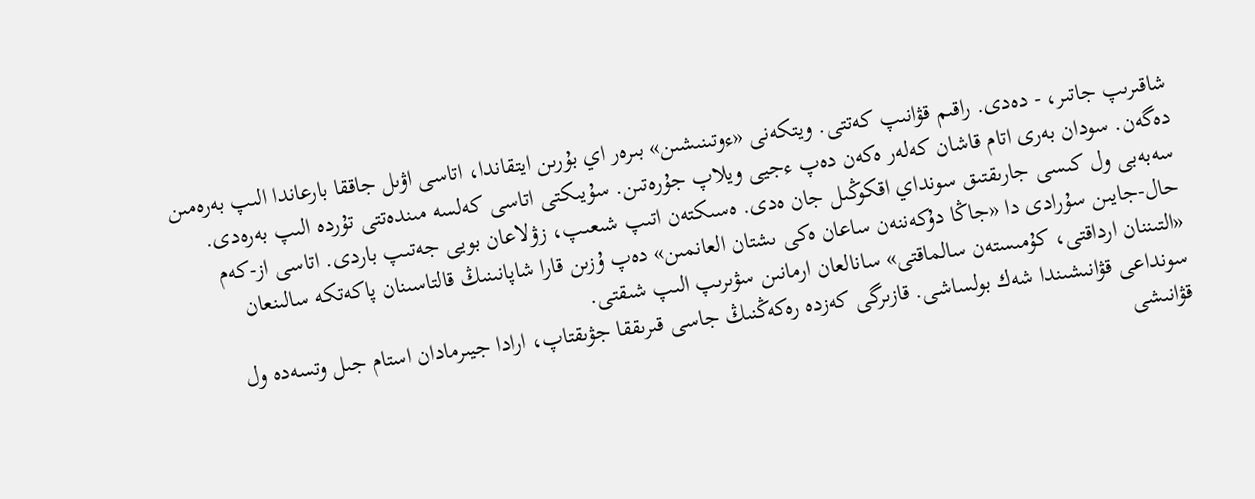شاقىرىپ جاتىر، - دەدى. راقىم قۋانىپ كەتتى. ويتكەنى «ءوتىنىشىن» بىرەر اي بۇرىن ايتقاندا، اتاسى اۋىل جاققا بارعاندا الىپ بەرەمىن دەگەن. سودان بەرى اتام قاشان كەلەر ەكەن دەپ ءجيى ويلاپ جۇرەتىن. سۇيىكتى اتاسى كەلسە مىندەتتى تۇردە الىپ بەرەدى. سەبەبى ول كىسى جارىقتىق سونداي اقكوڭىل جان ەدى. ەسىكتەن اتىپ شىعىپ، زۋلاعان بويى جەتىپ باردى. اتاسى از-كەم حال-جايىن سۇرادى دا «جاڭا دۇكەننەن ساعان ەكى ىشتان العانمىن» دەپ ۇزىن قارا شاپانىنىڭ قالتاسىنان پاكەتكە سالىنعان «التىننان ارداقتى، كۇمىستەن سالماقتى» سانالعان ارمانىن سۋىرىپ الىپ شىقتى.
سونداعى قۋانىشىندا شەك بولساشى. قازىرگى كەزدە رەكەڭنىڭ جاسى قىرىققا جۋىقتاپ، ارادا جيىرمادان استام جىل وتسەدە ول قۋانىشى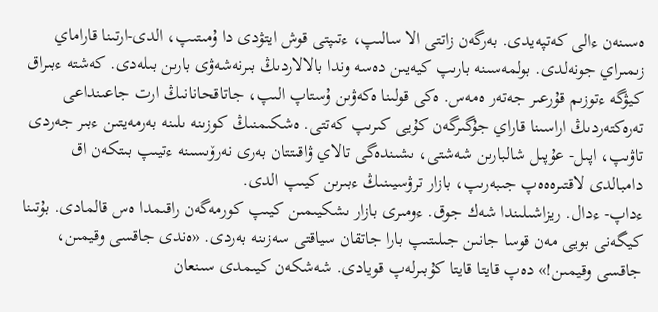ەسىنەن ءالى كەتپەيدى. بەرگەن زاتتى الا سالىپ، ءتىپتى قوش ايتۋدى دا ۇمىتىپ، الدى-ارتىنا قاراماي زىمىراي جونەلدى. بولمەسىنە بارىپ كيەيىن دەسە وندا بالالاردىڭ بىرنەشەۋى بارىن بىلەدى. كەشتە ءبىراق كيۋگە ءتوزىم قۇرعىر جەتەر ەمەس. ەكى قولىنا ەكەۋىن ۇستاپ الىپ، جاتاقحانانىڭ ارت جاعىنداعى تەرەكتەردىڭ اراسىنا قاراي جۇگىرگەن كۇيى كىرىپ كەتتى. ەشكىمنىڭ كوزىنە ىلىنە بەرمەيتىن ءبىر جەردى تاۋىپ، اپىل- عۇپىل شالبارىن شەشتى، ىشىندەگى تالاي ۋاقىتتان بەرى نەرۆىسىنە ءتيىپ بىتكەن اق دامبالدى لاقتىرەەەپ جىبەرىپ، بازار ترۋسيىنىڭ ءبىرىن كيىپ الدى.
ءداپ- ءدال. ريزاشىلىندا شەك جوق. ءومىرى بازار ىشكيىمىن كيىپ كورمەگەن راقىمدا ەس قالمادى. بۇتىنا كيگەنى بويى مەن قوسا جانىن جىلىتىپ بارا جاتقان سياقتى سەزىنە بەردى. «ەندى جاقسى وقيمىن، جاقسى وقيمىن!» دەپ قايتا قايتا كۇبىرلەپ قويادى. شەشكەن كيىمدى سىنعان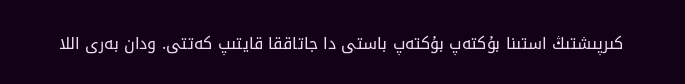كىرپىشتىڭ استىنا بۇكتەپ بۇكتەپ باستى دا جاتاققا قايتىپ كەتتى. ودان بەرى اللا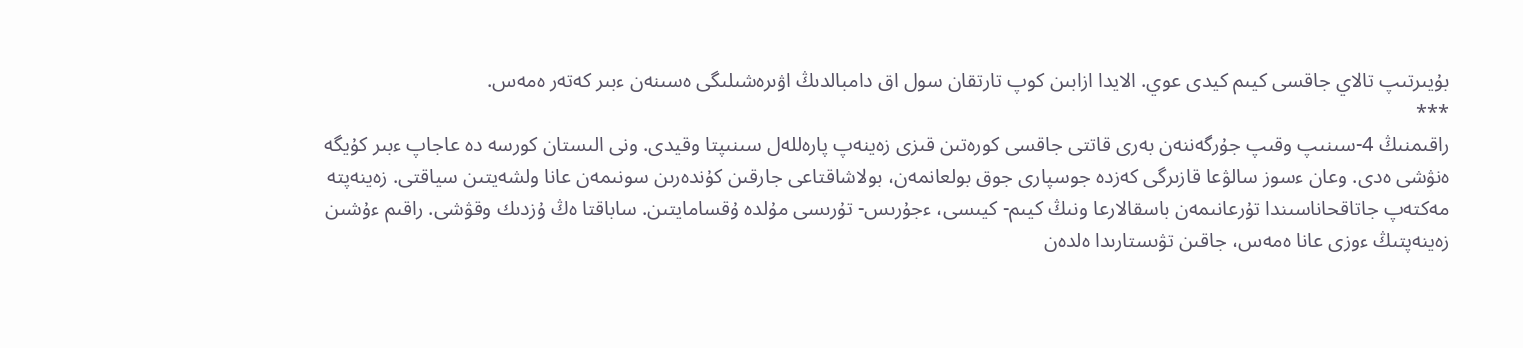بۇيىرتىپ تالاي جاقسى كيىم كيدى عوي. الايدا ازابىن كوپ تارتقان سول اق دامبالدىڭ اۋىرەشىلىگى ەسىنەن ءبىر كەتەر ەمەس.
***
راقىمنىڭ 4-سىنىپ وقىپ جۇرگەننەن بەرى قاتتى جاقسى كورەتىن قىزى زەينەپ پارەللەل سىنىپتا وقيدى. ونى الىستان كورسە دە عاجاپ ءبىر كۇيگە ەنۋشى ەدى. وعان ءسوز سالۋعا قازىرگى كەزدە جوسپارى جوق بولعانمەن، بولاشاقتاعى جارقىن كۇندەرىن سونىمەن عانا ولشەيتىن سياقتى. زەينەپتە مەكتەپ جاتاقحاناسىندا تۇرعانىمەن باسقالارعا ونىڭ كيىم- كيىسى، ءجۇرىس- تۇرىسى مۇلدە ۇقسامايتىن. ساباقتا ەڭ ۇزدىك وقۋشى. راقىم ءۇشىن زەينەپتىڭ ءوزى عانا ەمەس، جاقىن تۋىستارىدا ەلدەن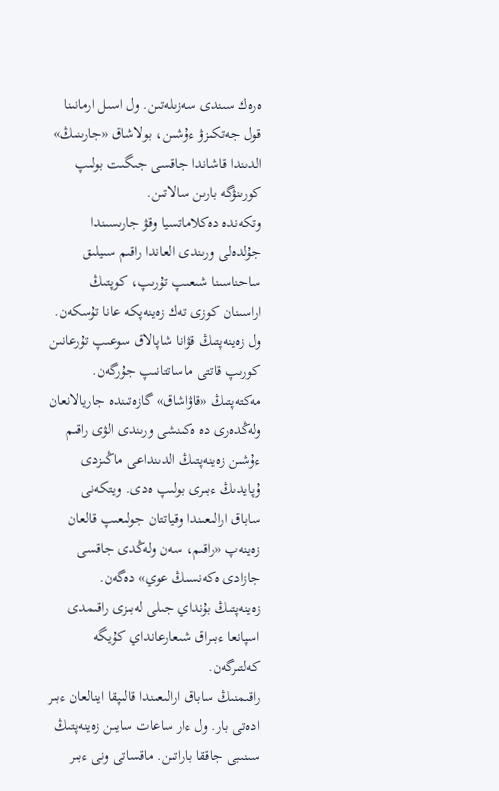ەرەك سىندى سەزىلەتىن. ول اسىل ارمانىنا قول جەتكىزۋ ءۇشىن، بولاشاق «جارىنىڭ» الدىندا قاشاندا جاقسى جىگىت بولىپ كورىنۋگە بارىن سالاتىن.
وتكەندە دەكلاماتسيا وقۋ جارىسىندا جۇلدەلى ورىندى العاندا راقىم سىيلىق ساحناسىنا شىعىپ تۇرىپ، كوپتىڭ اراسىنان كوزى تەك زەينەپكە عانا تۇسكەن. ول زەينەپتىڭ قۋانا شاپالاق سوعىپ تۇرعانىن كورىپ قاتتى ماساتتانىپ جۇرگەن. مەكتەپتىڭ «قاۋاشاق» گازەتىندە جاريالانعان ولەڭدەرى دە ەكىنشى ورىندى الۋى راقىم ءۇشىن زەينەپتىڭ الدىنداعى ماڭىزدى ۇپايدىڭ ءبىرى بولىپ ەدى. ويتكەنى ساباق ارالىعىندا وقياتتان جولىعىپ قالعان زەينەپ «راقىم، سەن ولەڭدى جاقسى جازادى ەكەنسىڭ عوي» دەگەن.
زەينەپتىڭ بۇنداي جىلى لەبىزى راقىمدى اسپانعا ءبىراق شىعارعانداي كۇيگە كەلتىرگەن.
راقىمنىڭ ساباق ارالىعىندا قالىپقا اينالعان ءبىر ادەتى بار. ول ءار ساعات سايىن زەينەپتىڭ سىنىبى جاققا باراتىن. ماقساتى ونى ءبىر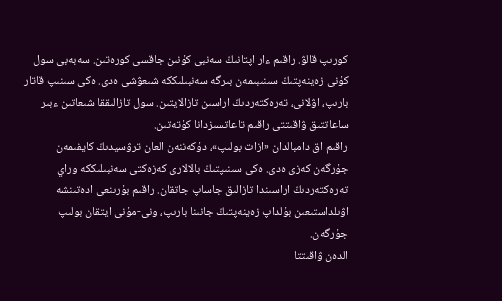كورىپ قالۋ. راقىم ءار اپتانىڭ سەنبى كۇنىن جاقسى كورەتىن. سەبەبى سول كۇنى زەينەپتىڭ سىنىبىمەن بىرگە سەنبىلىككە شىعۋشى ەدى. ەكى سىنىپ قاتار بارىپ، اۋلانى، تەرەكتەردىڭ اراسىن تازالايتىن. سول تازالىققا شىعاتىن ءبىر ساعاتتىق ۋاقىتتى راقىم تاعاتسىزدانا كۇتەتىن.
راقىم اق دامبالدان «ازات بولىپ»، دۇكەننەن العان ترۋسيدىڭ كايفىمەن جۇرگەن كەزى ەدى. ەكى سىنىپتىڭ بالالارى كەزەكتى سەنبىلىككە وراي تەرەكتەردىڭ اراسىندا تازالىق جاساپ جاتقان. راقىم بۇرىنعى ادەتىنشە اۋىلداستىعىن بۇلداپ زەينەپتىڭ جانىنا بارىپ، ونى-مۇنى ايتقان بولىپ جۇرگەن.
الدەن ۋاقىتتا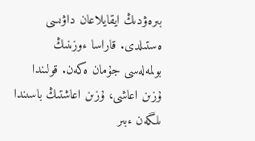بىرەۋدىڭ ايقايلاعان داۋىسى ەستىلدى. قاراسا ءوزىنىڭ بولمەلەسى جۇمان ەكەن. قولىندا ۇزىن اعاشى، ۇزىن اعاشتىڭ باسىندا ىلگەن ءبىر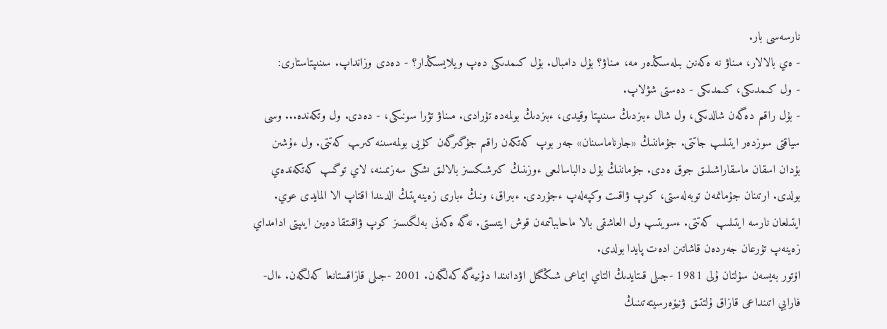نارسەسى بار.
- ەي بالالار، مىناۋ نە ەكەنىن بىلەسىڭدەر مە، مىناۋ؟ بۇل دامبال. بۇل كىمدىكى دەپ ويلايسىڭدار؟ - دەدى وزانداپ. سىنىپتاستارى:
- ول كىمدىكى، كىمدىكى - دەستى شۋلاپ.
- بۇل راقىم دەگەن شالدىكى، ول شال ءبىزدىڭ سىنىپتا وقيدى، ءبىزدىڭ بولمەدە تۇرادى. مىناۋ تۋرا سونىكى، - دەدى. ول وتكەندە... وسى سياقتى سوزدەر ايتىلىپ جاتتى. جۇماننىڭ «جارناماسىنان» جەر بوپ كەتكەن راقىم جۇگىرگەن كۇيى بولمەسىنە كىرىپ كەتتى. ول ءۇشىن بۇدان اسقان ماسقاراشىلىق جوق ەدى. جۇماننىڭ بۇل دالباسالىعى ءوزىنىڭ كىرشىكسىز بالالىق ىشكى سەزىمىنە، لاي توگىپ كەتكەندەي بولدى. ارتىنان جۇمانمەن توبەلەستى، كوپ ۋاقىت وكپەلەپ ءجۇردى. ءبىراق، ونىڭ ءبارى زەينەپتىڭ الدىندا اقتاپ الا المايدى عوي. ايتىلعان نارسە ايتىلىپ كەتتى. ءسويتىپ ول العاشقى بالا ماحابباتىمەن قوش ايتىستى. نەگە ەكەنى بەلگىسىز كوپ ۋاقىتقا دەيىن ايىپتى ادامداي زەينەپ تۇرعان جەردەن قاشاتىن ادەت پايدا بولدى.
اۆتور بەيسەن سۇلتان ۇلى 1981 -جىلى قىتايدىڭ التاي ايماعى شىڭگىل اۋدانىندا دۇنيەگە كەلگەن. 2001 -جىلى قازاقستانعا كەلگەن. ءال-فارابي اتىنداعى قازاق ۇلتتىق ۋنيۆەرسيتەتىنىڭ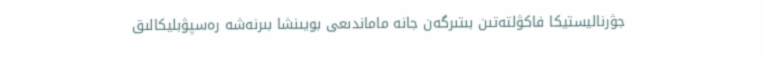جۋرناليستيكا فاكۋلتەتىن بىتىرگەن جانە ماماندىعى بويىنشا بىرنەشە رەسپۋبليكالىق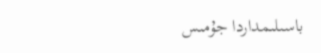باسىلىمداردا جۇمىس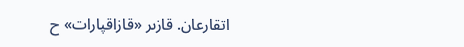اتقارعان. قازىر «قازاقپارات» ح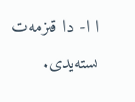ا ا- دا قىزمەت ىستەيدى.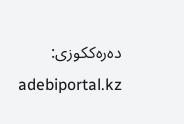دەرەككوزى: adebiportal.kz